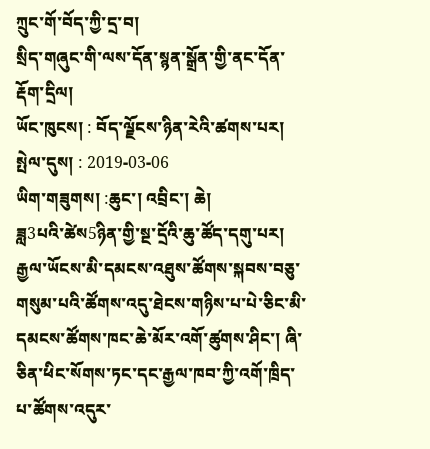ཀྲུང་གོ་བོད་ཀྱི་དྲ་བ།
སྲིད་གཞུང་གི་ལས་དོན་སྙན་སྒྲོན་གྱི་ནང་དོན་རྡོག་དྲིལ།
ཡོང་ཁུངས། : བོད་ལྗོངས་ཉིན་རེའི་ཚགས་པར།     སྤེལ་དུས། : 2019-03-06
ཡིག་གཟུགས། :ཆུང་། འབྲིང་། ཆེ།
ཟླ3པའི་ཚེས5ཉིན་གྱི་སྔ་དྲོའི་ཆུ་ཚོད་དགུ་པར།  རྒྱལ་ཡོངས་མི་དམངས་འཐུས་ཚོགས་སྐབས་བཅུ་གསུམ་པའི་ཚོགས་འདུ་ཐེངས་གཉིས་པ་པེ་ཅིང་མི་དམངས་ཚོགས་ཁང་ཆེ་མོར་འགོ་ཚུགས་ཤིང་། ཞི་ཅིན་ཕིང་སོགས་ཏང་དང་རྒྱལ་ཁབ་ཀྱི་འགོ་ཁྲིད་པ་ཚོགས་འདུར་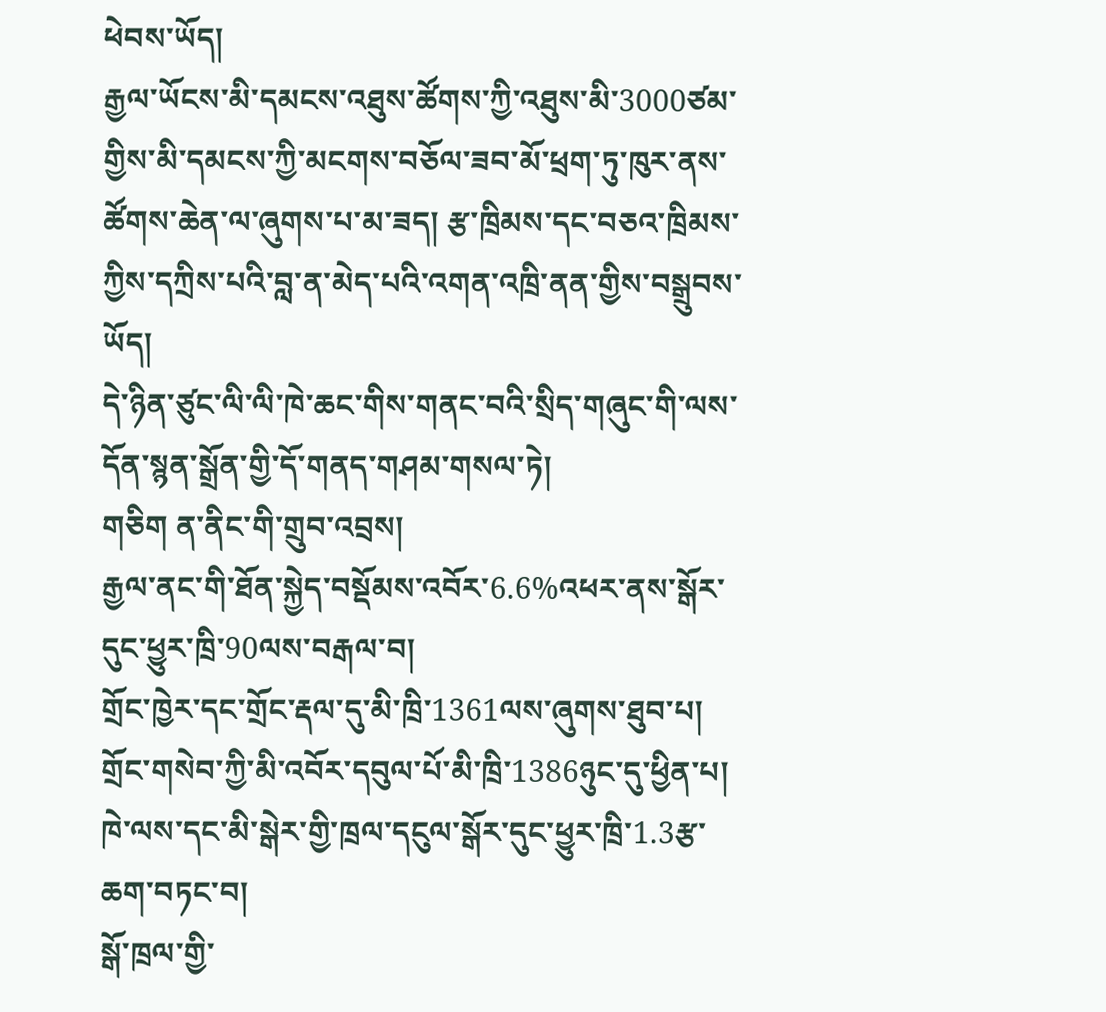ཕེབས་ཡོད།
རྒྱལ་ཡོངས་མི་དམངས་འཐུས་ཚོགས་ཀྱི་འཐུས་མི་3000ཙམ་གྱིས་མི་དམངས་ཀྱི་མངགས་བཅོལ་ཟབ་མོ་ཕྲག་ཏུ་ཁུར་ནས་ཚོགས་ཆེན་ལ་ཞུགས་པ་མ་ཟད། རྩ་ཁྲིམས་དང་བཅའ་ཁྲིམས་ཀྱིས་དཀྲིས་པའི་བླ་ན་མེད་པའི་འགན་འཁྲི་ནན་གྱིས་བསྒྲུབས་ཡོད།
དེ་ཉིན་ཙུང་ལི་ལི་ཁེ་ཆང་གིས་གནང་བའི་སྲིད་གཞུང་གི་ལས་དོན་སྙན་སྒྲོན་གྱི་དོ་གནད་གཤམ་གསལ་ཏེ།
གཅིག ན་ནིང་གི་གྲུབ་འབྲས།
རྒྱལ་ནང་གི་ཐོན་སྐྱེད་བསྡོམས་འབོར་6.6%འཕར་ནས་སྒོར་དུང་ཕྱུར་ཁྲི་90ལས་བརྒལ་བ།
གྲོང་ཁྱེར་དང་གྲོང་རྡལ་དུ་མི་ཁྲི་1361ལས་ཞུགས་ཐུབ་པ།
གྲོང་གསེབ་ཀྱི་མི་འབོར་དབུལ་པོ་མི་ཁྲི་1386ཉུང་དུ་ཕྱིན་པ།
ཁེ་ལས་དང་མི་སྒེར་གྱི་ཁྲལ་དངུལ་སྒོར་དུང་ཕྱུར་ཁྲི་1.3རྩ་ཆག་བཏང་བ།
སྒོ་ཁྲལ་གྱི་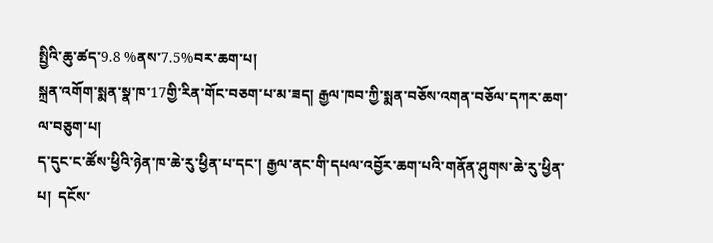སྤྱིའི་ཆུ་ཚད་9.8 %ནས་7.5%བར་ཆག་པ།
སྐྲན་འགོག་སྨན་སྣ་ཁ་17གྱི་རིན་གོང་བཅག་པ་མ་ཟད། རྒྱལ་ཁབ་ཀྱི་སྨན་བཅོས་འགན་བཅོལ་དཀར་ཆག་ལ་བཅུག་པ།
ད་དུང་ང་ཚོས་ཕྱིའི་ཉེན་ཁ་ཆེ་རུ་ཕྱིན་པ་དང་། རྒྱལ་ནང་གི་དཔལ་འབྱོར་ཆག་པའི་གནོན་ཤུགས་ཆེ་རུ་ཕྱིན་པ།  དངོས་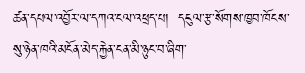ཚན་དཔལ་འབྱོར་ལ་དཀའ་ངལ་འཕྲད་པ།  དངུལ་རྩ་སོགས་ཁྱབ་ཁོངས་སུ་ཉེན་ཁའི་མངོན་མེད་རྐྱེན་ངན་མི་ཉུང་བ་ཞིག་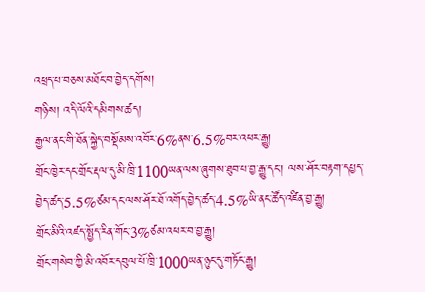འཕྲད་པ་བཅས་མཐོང་བ་བྱེད་དགོས།
གཉིས། འདི་ལོའི་དམིགས་ཚད།
རྒྱལ་ནང་གི་ཐོན་སྐྱེད་བསྡོམས་འབོར་6%ནས་6.5%བར་འཕར་རྒྱུ།
གྲོང་ཁྱེར་དང་གྲོང་རྡལ་དུ་མི་ཁྲི་1100ཡན་ལས་ཞུགས་ཐུབ་པ་བྱ་རྒྱུ་དང་། ལས་ཤོར་བརྟག་དཔྱད་བྱེད་ཚད་5.5%ཙམ་དང་ལས་ཤོར་ཐོ་འགོད་བྱེད་ཚད་4.5%ཡི་ནང་ཚོད་འཛིན་བྱ་རྒྱུ།
གྲོང་མིའི་འཛད་སྤྱོད་རིན་གོང་3%ཙམ་འཕར་བ་བྱ་རྒྱུ།
གྲོང་གསེབ་ཀྱི་མི་འབོར་དབུལ་པོ་ཁྲི་1000ཡན་ཉུང་དུ་གཏོང་རྒྱུ།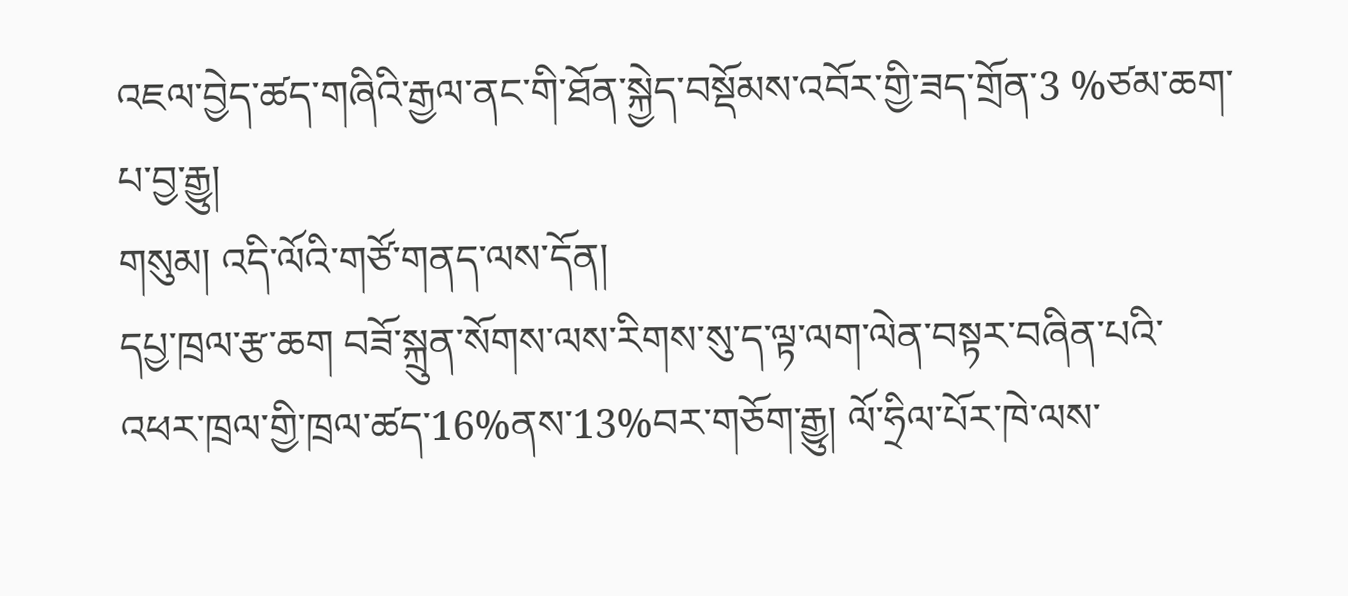འཇལ་བྱེད་ཚད་གཞིའི་རྒྱལ་ནང་གི་ཐོན་སྐྱེད་བསྡོམས་འབོར་གྱི་ཟད་གྲོན་3 %ཙམ་ཆག་པ་བྱ་རྒྱུ།
གསུམ། འདི་ལོའི་གཙོ་གནད་ལས་དོན།
དཔྱ་ཁྲལ་རྩ་ཆག བཟོ་སྐྲུན་སོགས་ལས་རིགས་སུ་ད་ལྟ་ལག་ལེན་བསྟར་བཞིན་པའི་འཕར་ཁྲལ་གྱི་ཁྲལ་ཚད་16%ནས་13%བར་གཅོག་རྒྱུ། ལོ་ཧྲིལ་པོར་ཁེ་ལས་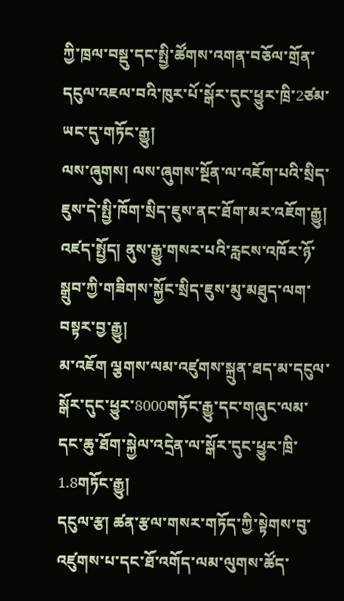ཀྱི་ཁྲལ་བསྡུ་དང་སྤྱི་ཚོགས་འགན་བཅོལ་གྲོན་དངུལ་འཇལ་བའི་ཁུར་པོ་སྒོར་དུང་ཕྱུར་ཁྲི་2ཙམ་ཡང་དུ་གཏོང་རྒྱུ།
ལས་ཞུགས། ལས་ཞུགས་སྔོན་ལ་འཇོག་པའི་སྲིད་ཇུས་དེ་སྤྱི་ཁོག་སྲིད་ཇུས་ནང་ཐོག་མར་འཇོག་རྒྱུ།
འཛད་སྤྱོད། ནུས་རྒྱུ་གསར་པའི་རླངས་འཁོར་ཉོ་སྒྲུབ་ཀྱི་གཟིགས་སྐྱོང་སྲིད་ཇུས་མུ་མཐུད་ལག་བསྟར་བྱ་རྒྱུ།
མ་འཇོག ལྕགས་ལམ་འཛུགས་སྐྲུན་ཐད་མ་དངུལ་སྒོར་དུང་ཕྱུར་8000གཏོང་རྒྱུ་དང་གཞུང་ལམ་དང་ཆུ་ཐོག་སྐྱེལ་འདྲེན་ལ་སྒོར་དུང་ཕྱུར་ཁྲི་1.8གཏོང་རྒྱུ།
དངུལ་རྩ། ཚན་རྩལ་གསར་གཏོད་ཀྱི་སྟེགས་བུ་འཛུགས་པ་དང་ཐོ་འགོད་ལམ་ལུགས་ཚོད་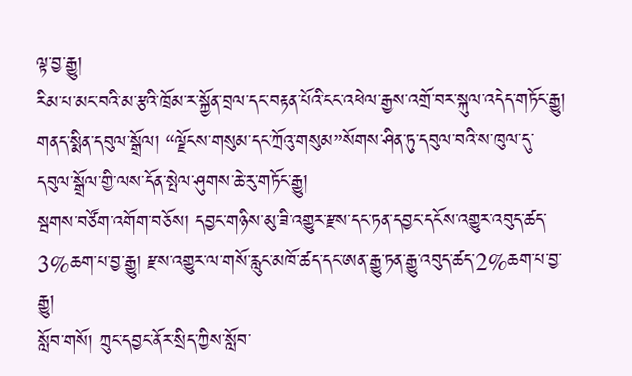ལྟ་བྱ་རྒྱུ།
རིམ་པ་མང་བའི་མ་རྩའི་ཁྲོམ་ར་སྐྱོན་བྲལ་དང་བརྟན་པོའི་ངང་འཕེལ་རྒྱས་འགྲོ་བར་སྐུལ་འདེད་གཏོང་རྒྱུ།
གནད་སྨིན་དབུལ་སྒྲོལ། “ལྗོངས་གསུམ་དང་ཀྲོའུ་གསུམ”སོགས་ཤིན་ཏུ་དབུལ་བའི་ས་ཁུལ་དུ་དབུལ་སྒྲོལ་གྱི་ལས་དོན་སྤེལ་ཤུགས་ཆེ་རུ་གཏོང་རྒྱུ།
སྦགས་བཙོག་འགོག་བཅོས། དབྱང་གཉིས་མུ་ཟི་འགྱུར་རྫས་དང་ཏན་དབྱང་དངོས་འགྱུར་འབུད་ཚད་3%ཆག་པ་བྱ་རྒྱུ། རྫས་འགྱུར་ལ་གསོ་རླུང་མཁོ་ཚད་དང་ཨན་རྒྱུ་ཏན་རྒྱུ་འབུད་ཚད་2%ཆག་པ་བྱ་རྒྱུ།
སློབ་གསོ། ཀྲུང་དབྱང་ནོར་སྲིད་ཀྱིས་སློབ་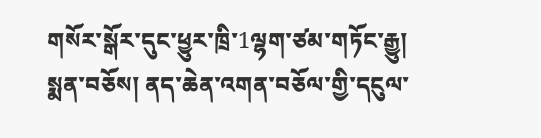གསོར་སྒོར་དུང་ཕྱུར་ཁྲི་1ལྷག་ཙམ་གཏོང་རྒྱུ།
སྨན་བཅོས། ནད་ཆེན་འགན་བཅོལ་གྱི་དངུལ་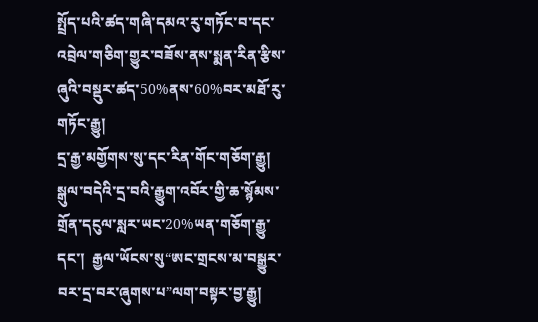སྤྲོད་པའི་ཚད་གཞི་དམའ་རུ་གཏོང་བ་དང་འབྲེལ་གཅིག་གྱུར་བཟོས་ནས་སྨན་རིན་རྩིས་ཞུའི་བསྡུར་ཚད་50%ནས་60%བར་མཐོ་རུ་གཏོང་རྒྱུ།
དྲ་རྒྱ་མགྱོགས་སུ་དང་རིན་གོང་གཅོག་རྒྱུ། སྒུལ་བདེའི་དྲ་བའི་རྒྱུག་འབོར་གྱི་ཆ་སྙོམས་གྲོན་དངུལ་སླར་ཡང་20%ཡན་གཅོག་རྒྱུ་དང་།  རྒྱལ་ཡོངས་སུ“ཨང་གྲངས་མ་བསྒྱུར་བར་དྲ་བར་ཞུགས་པ”ལག་བསྟར་བྱ་རྒྱུ།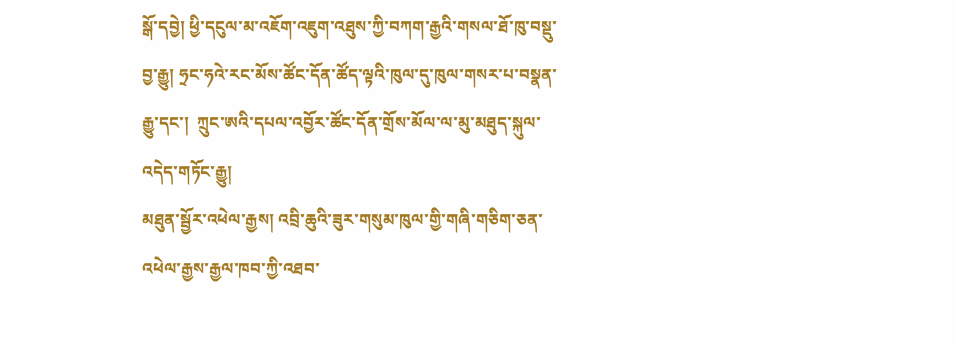སྒོ་དབྱེ། ཕྱི་དངུལ་མ་འཇོག་འཇུག་འཐུས་ཀྱི་བཀག་རྒྱའི་གསལ་ཐོ་ཁུ་བསྡུ་བྱ་རྒྱུ། ཧྲང་ཧའེ་རང་མོས་ཚོང་དོན་ཚོད་ལྟའི་ཁུལ་དུ་ཁུལ་གསར་པ་བསྣན་རྒྱུ་དང་།  ཀྲུང་ཨའི་དཔལ་འབྱོར་ཚོང་དོན་གྲོས་མོལ་ལ་མུ་མཐུད་སྐུལ་འདེད་གཏོང་རྒྱུ།
མཐུན་སྦྱོར་འཕེལ་རྒྱས། འབྲི་ཆུའི་ཟུར་གསུམ་ཁུལ་གྱི་གཞི་གཅིག་ཅན་འཕེལ་རྒྱས་རྒྱལ་ཁབ་ཀྱི་འཐབ་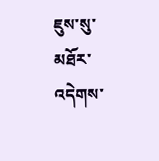ཇུས་སུ་མཐོར་འདེགས་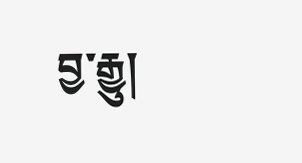བྱ་རྒྱུ།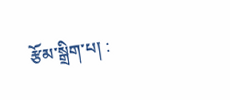རྩོམ་སྒྲིག་པ། :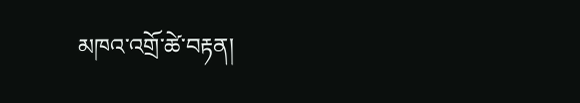མཁའ་འགྲོ་ཚེ་བརྟན།